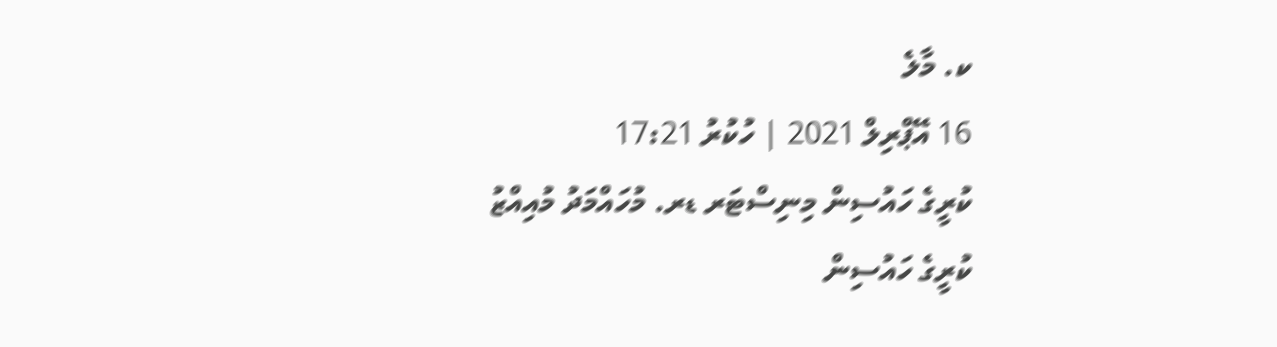ކ. މާލެ
16 އޭޕްރިލް 2021 | ހުކުރު 17:21
ކުރީގެ ހައުސިން މިނިސްޓަރ ޑރ. މުހައްމަދު މުއިއްޒު
ކުރީގެ ހައުސިން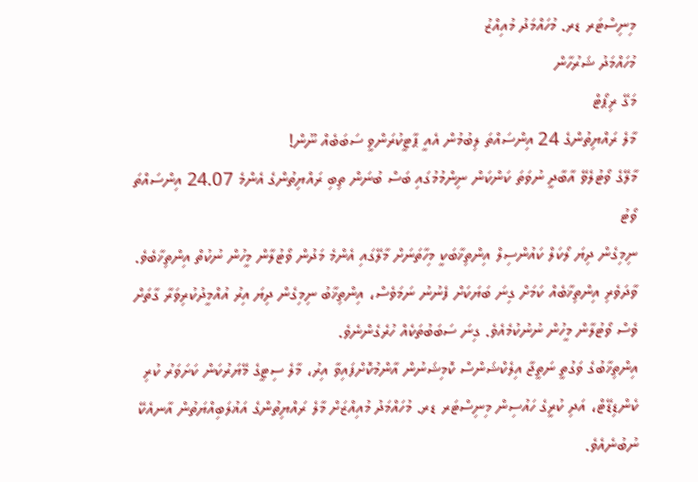މިނިސްޓަރ ޑރ. މުހައްމަދު މުއިއްޒު
މުހައްމަދު ޝަރުހާން
މަގޭ ރިޕޯޓް
މާލެ ރައްޔިތުންގެ 24 އިންސައްތަ ލިބުމުން އެއީ ޕާޓީކުރަންވީ ސަބަބެއް ނޫން!
މާލޭގެ ވޯޓުލެވޭ އާބާދީ ނުވަތަ ކަންކަން ނިންމުމުގައި ބަސް ބުނަން ތިބި ރައްޔިތުންގެ އެންމެ 24.07 އިންސައްތަ ވޯޓު
ނިމިގެން ދިޔަ ލޯކަލް ކައުންސިލް އިންތިޚާބަކީ މިހާތަނަށް މާލޭގައި އެންމެ މަދުން ވޯޓުލާން މީހުން ނުކުތް އިންތިޚާބެވެ. ވާދަވެރި އިންތިޚާބެއް ކަމަށް ގިނަ ބަޔަކަށް ފެނުނު ނަމަވެސް، އިންތިޚާބު ނިމިގެން ދިޔަ އިރު އުއްމީދުކުރިވަރާ ގާތަށް ވެސް ވޯޓުލާން މީހުން ނުނުކުމެއެވެ. ގިނަ ސަބަބުތަކެއް ހުރެގެންނެވެ.
އިންތިޚާބުގެ ވަގުތީ ނަތީޖާ އިލެކްޝަންސް ކޮމިޝަނުން އާންމުކޮށްފައިވާ އިރު، މާލެ ސިޓީގެ މޭޔަރުކަން ކަށަވަރު ކުރި ކެންޑިޑޭޓް، އަދި ކުރީގެ ހައުސިން މިނިސްޓަރ ޑރ. މުހައްމަދު މުއިއްޒަށް މާލެ ރައްޔިތުންގެ އަޣުލަބިއްޔަތުން އާނއެކޭ ނުބުނެއެވެ.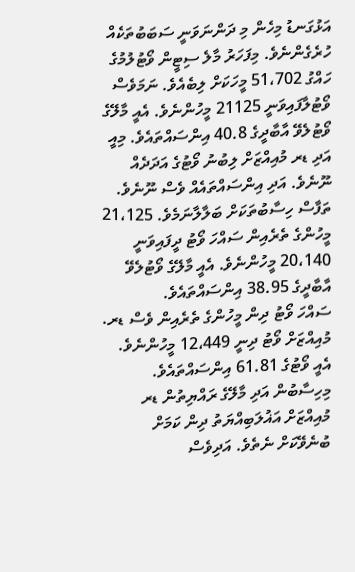އަޅުގަނޑު މިހެން މި ދަންނަވަނީ ސަބަބުތަކެއް ހުރެގެންނެވެ. މިފަހަރު މާލެ ސިޓީން ވޯޓުލުމުގެ ހައްގު 51،702 މީހަކަށް ލިބެއެވެ. ނަމަވެސް ވޯޓުލާފައިވަނީ 21125 މީހުންނެވެ. އެއީ މާލޭގެ ވޯޓުލެވޭ އާބާދީގެ 40.8 އިންސައްތައެވެ. މިއީ އަދި ޑރ މުއިއްޒަށް ލިބުނު ވޯޓުގެ އަދަދެއް ނޫނެވެ. އަދި އިންސައްތައެއް ވެސް ނޫނެވެ. ތަފާސް ހިސާބުތަކަށް ބަލާލާނަމެވެ. 21،125 މީހުންގެ ތެރެއިން ސައްހަ ވޯޓު ދީފައިވަނީ 20،140 މީހުންނެވެ. އެއީ މާލޭގެ ވޯޓުލެވޭ އާބާދީގެ 38.95 އިންސައްތައެވެ.
ސައްހަ ވޯޓު ދިން މީހުންގެ ތެރެއިން ވެސް ޑރ. މުއިއްޒަށް ވޯޓު ދިނީ 12،449 މީހުންނެވެ. އެއީ ވޯޓުގެ 61.81 އިންސައްތައެވެ. މިހިސާބުން އަދި މާލޭގެ ރައްޔިތުން ޑރ މުއިއްޒަށް އަޣުލަބިއްޔަތު ދިން ކަމަށް ބުނެވޭކަށް ނެތެވެ. އަދިވެސް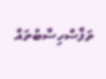ތަފާސްހިސާބުތައް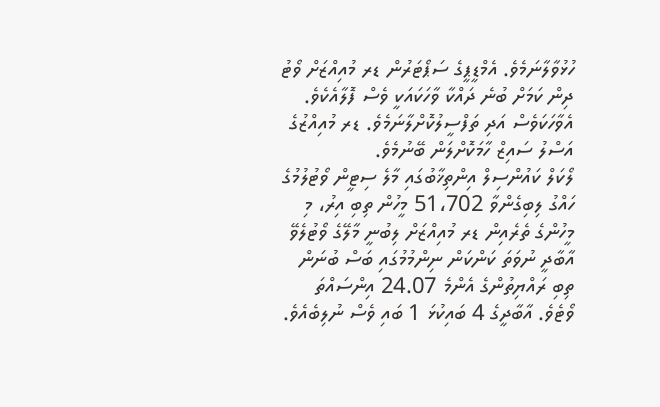ހުޅުވާލާނަމެވެ. އެމްޑީޕީގެ ސަޕޯޓަރުން ޑރ މުއިއްޒަށް ވޯޓު ދިން ކަމަށް ބުނެ ދައްކާ ވާހަކައަކީ ވެސް ފޮލާއެކެވެ. އެވާހަކަވެސް އަދި ތަފްސީލުކޮށްލާނަމެވެ. ޑރ މުއިއްޒުގެ އަސްލު ސައިޒް ހާމަކޮށްލަން ބޭނުމެވެ.
ލޯކަލް ކައުންސިލް އިންތިޚާބުގައި މާލެ ސިޓީން ވޯޓުލުމުގެ ހައްގު ލިބިގެންވާ 51،702 މީހުން ތިބި އިރު، މި މީހުންގެ ތެރެއިން ޑރ މުއިއްޒަށް ލިބުނީ މާލޭގެ ވޯޓުލެވޭ އާބާދީ ނުވަތަ ކަންކަން ނިންމުމުގައި ބަސް ބުނަން ތިބި ރައްޔިތުންގެ އެންމެ 24.07 އިންސައްތަ ވޯޓެވެ. އާބާދީގެ 4 ބައިކުޅަ 1 ބައި ވެސް ނުލިބެއެވެ.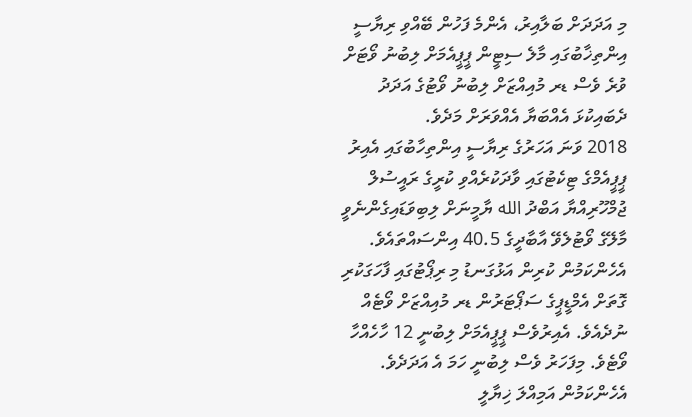މި އަދަދަށް ބަލާއިރު، އެންމެ ފަހުން ބޭއްވި ރިޔާސީ އިންތިޚާބުގައި މާލެ ސިޓީން ޕީޕީއެމަށް ލިބުނު ވޯޓަށް ވުރެ ވެސް ޑރ މުއިއްޒަށް ލިބުނު ވޯޓުގެ އަދަދު ދެބައިކުޅަ އެއްބަޔާ އެއްވަރަށް މަދެވެ.
2018 ވަނަ އަހަރުގެ ރިޔާސީ އިންތިހާބުގައި އެއިރު ޕީޕީއެމްގެ ޓިކެޓުގައި ވާދަކުރެއްވި ކުރީގެ ރައީސުލް ޖުމްހޫރިއްޔާ އަބްދު الله ޔާމީނަށް ލިބިވަޑައިގެންނެވީ މާލޭގެ ވޯޓުލެވޭ އާބާދީގެ 40.5 އިންސައްތައެވެ. އެހެންކަމުން ކުރިން އަޅުގަނޑު މި ރިޕޯޓުގައި ފާހަގަކުރި ގޮތަށް އެމްޑީޕީގެ ސަޕޯޓަރުން ޑރ މުއިއްޒަށް ވޯޓެއް ނުދެއެވެ. އެއިރުވެސް ޕީޕީއެމަށް ލިބުނީ 12 ހާހެއްހާ ވޯޓެވެ. މިފަހަރު ވެސް ލިބުނީ ހަމަ އެ އަދަދެވެ. އެހެންކަމުން އަމިއްލަ ޚިޔާލީ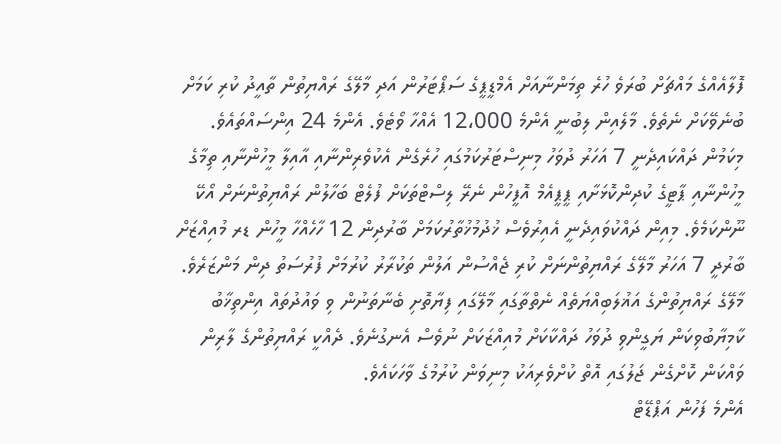ފޮލާއެއްގެ މައްޗަށް ބުރަވެ ހުރެ ތިމަންނާއަށް އެމްޑީޕީގެ ސަޕޯޓަރުން އަދި މާލޭގެ ރައްޔިތުން ތާއީދު ކުރި ކަމަށް ބުނެވޭކަށް ނެތެވެ. މާލެއިން ލިބުނީ އެންމެ 12،000 އެއްހާ ވޯޓެވެ. އެންމެ 24 އިންސައްތައެވެ.
މިކަމުން ދައްކައިދެނީ 7 އަހަރު ދުވަހު މިނިސްޓަރުކަމުގައި ހުރެގެން އެކުވެރިންނާއި އާއިލާ މީހުންނާއި ތިމާގެ މީހުންނާއި ޕާޓީގެ ކުދިންކޮޅަށާއި ޕީޕީއެމް އޮފީހުން ނެރޭ ލިސްޓްތަކަށް ފުލެޓް ބަހާލުން ރައްޔިތުންނަށް އޯކޭ ނޫންކަމެވެ. މިއިން ދައްކުވައިދެނީ އެއިރުވެސް ޚުދުމުޚުތާރުކަމަށް ބާރުދިން 12 ހާހެއްހާ މީހުން ޑރ މުއިއްޒަށް ބާރުދީ 7 އަހަރު މާލޭގެ ރައްޔިތުންނަށް ކުރި ޖެއްސުން އަލުން ތަކުރާރު ކުރުމަށް ފުރުސަތު ދިން މަންޒަރެވެ. މާލޭގެ ރައްޔިތުންގެ އަޣުލަބިއްޔަތެއް ނެތްތާގައި މާލޭގައި ފިޔާތޮށި ބެނާތަނުން ވި ވައުދުތައް އިންތިޚާބު ކާމިޔާބުވިކަން ޔަގީންވި ދުވަހު ދައްކާކަށް މުއިއްޒަކަށް ނުވެސް އެނގުނެވެ. ދެއްކީ ރައްޔިތުންގެ ލާރިން ވައްކަން ކޮށްގެން ޖަލުގައި އޮތް ކުށްވެރިއަކު މިނިވަން ކުރުމުގެ ވާހަކައެވެ.
އެންމެ ފަހުން އަޕްޑޭޓް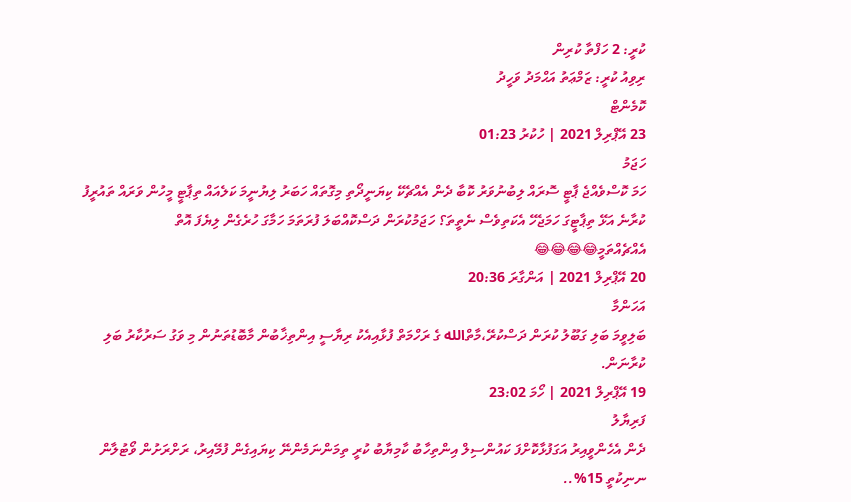ކުރީ: 2 ހަފްތާ ކުރިން
ރިވިއު ކުރީ: ޒަމްޢަތު އަޙްމަދު ވަހީދު
ކޮމެންޓް
23 އޭޕްރިލް 2021 | ހުކުރު 01:23
ހަޖަމު
ހަމަ ކޮސްވެއްޖެ ޕާޓީ ސޮރައް ލިބުނުވަރު ކޮބާ ދެން އެއްޗެކޭ ކިޔަނީދޯތި މިގޮތައް ހަބަރު ލިޔުނީމަ ކަލެއައް ތިޕާޓީ މީހުން ވަރައް ތައުރީފު ކުރާނެ އަޅޭ ތިޕާޓީގަ ހަމަޖެހޭ އެކަތިވެސް ނެތީތަ؟ ހަޖަމުކުރަން ދަސްކޮއްބަލަ ފުރަތަމަ ހަމާގަ ހުރެގެން ލިޔެފަ އޮތް އެއްޗެއްތަމީ😂😂😂😂
20 އޭޕްރިލް 2021 | އަންގާރަ 20:36
އަހަންމާ
ބަލިވީމަ ބަލި ގަބޫލު ކުރަން ދަސްކުރޭ،މާތްالله ގެ ރަހްމަތް ފުޅާއިއެކު ރިޔާސީ އިންތިޚާބުން މާބޮޑުތަނުން މި ވަގު ސަރުކާރު ބަލި ކުރާނަން.
19 އޭޕްރިލް 2021 | ހޯމަ 23:02
ފަރިޔާލު
ދެން އެހެންވީއިރު އަގަފުޅާކޮށްފަ ކައުންސިލް އިންތިހާބު ކާމިޔާބު ކުރީ ތިމަންނަމެންނޭ ކިޔައިގެން ފުމޭއިރު، ރަށްރަށުން ވޯޓުލާން ނނިކުތީ 15%..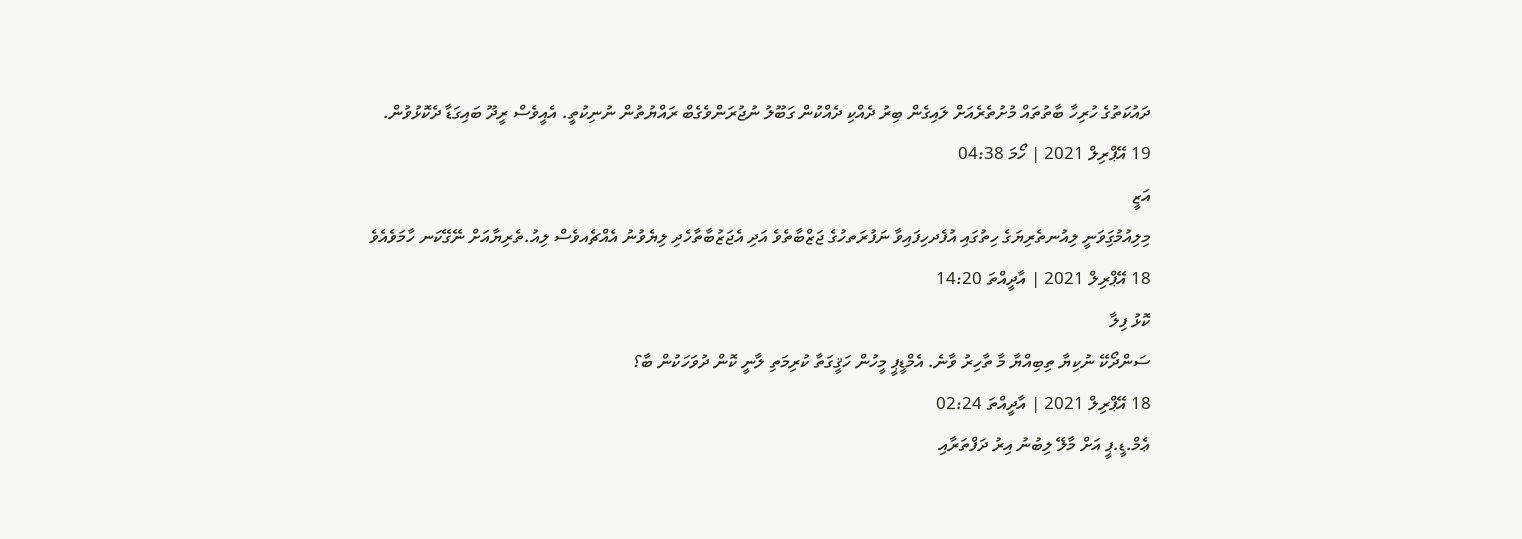ދައުކަތުގެ ހުރިހާ ބާތުތައް މުށުތެރެއަށް ލައިގެން ބިރު ދެއްކި ދެއްކުން ގަބޫލު ނުޖުރަންވެގެބް ރައްޔުތުން ނުނިކުތީ. އެއީވެސް ރީދޫ ބައިގަޑާ ދެކޮޅުވުން.
19 އޭޕްރިލް 2021 | ހޯމަ 04:38
އަޒީ
މިލިއުމުގަިވަނީ ލިއުނތެރިޔަގެ ހިތުގައި އުފެދހިފައިވާ ނަފުރަތހުގެ ޖަޒްބާތެވެ އަދި އެޖަޒުބާތާހެދި ލިޔެވުނު އެއްޗެއވެސް ލިއު.ތެރިޔާއަށް ނޭގޭކަނ ހާމަވެއެވެ
18 އޭޕްރިލް 2021 | އާދީއްތަ 14:20
ކޮޅު ފިލާ
ސަންދޯކޭ ނުކިޔާ ތިބިއްޔާ މާ ތާހިރު ވާނެ. އެމްޑީޕީ މީހުން ހަޤީގަތާ ކުރިމަތި ލާނީ ކޮން ދުވަހަކުން ބާ؟
18 އޭޕްރިލް 2021 | އާދީއްތަ 02:24
ޢެމް.ޑީ.ޕީ އަށް މާލޭ ލިބުނު އިރު ދަފްތަރާއި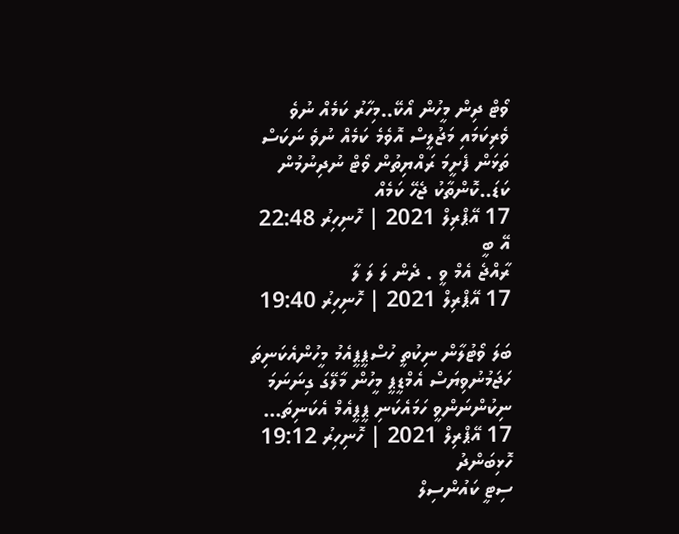ވޯޓް ދިން މީހުން އޯކޭ..މިހާރު ކަމެއް ނުވެ ވެރިކަމައި މަޖުލީސް އޮވެމެ ކަމެއް ނުވެ ނަކަސް ތަޅަން ފެށީމަ ރައްޔިތުން ވޯޓް ނުދިނުމުން ކަޑަ..ކޮންތާކު ޖެހޭ ކަމެއް
17 އޭޕްރިލް 2021 | ހޮނިހިރު 22:48
އޭ ބީ
ރާއްޖެ އެމް ވީ . ދެން ލަ ލަ ލާ
17 އޭޕްރިލް 2021 | ހޮނިހިރު 19:40

ބަލަ ވޯޓުލާން ނިކުތީ ހުސްޕީޕީއެމު މީހުންއެކަނިތަ ހަޖަމުނުވިޔަސް އެމްޑީޕީ މީހުން މާލޭގަ ގިނަނަމަ ނިކުންނަންވީ ހަމައެކަނި ޕީޕީއެމް އެކަނިތަ...
17 އޭޕްރިލް 2021 | ހޮނިހިރު 19:12
ހޮޅިބަންދު
ސިޓީ ކައުންސިލް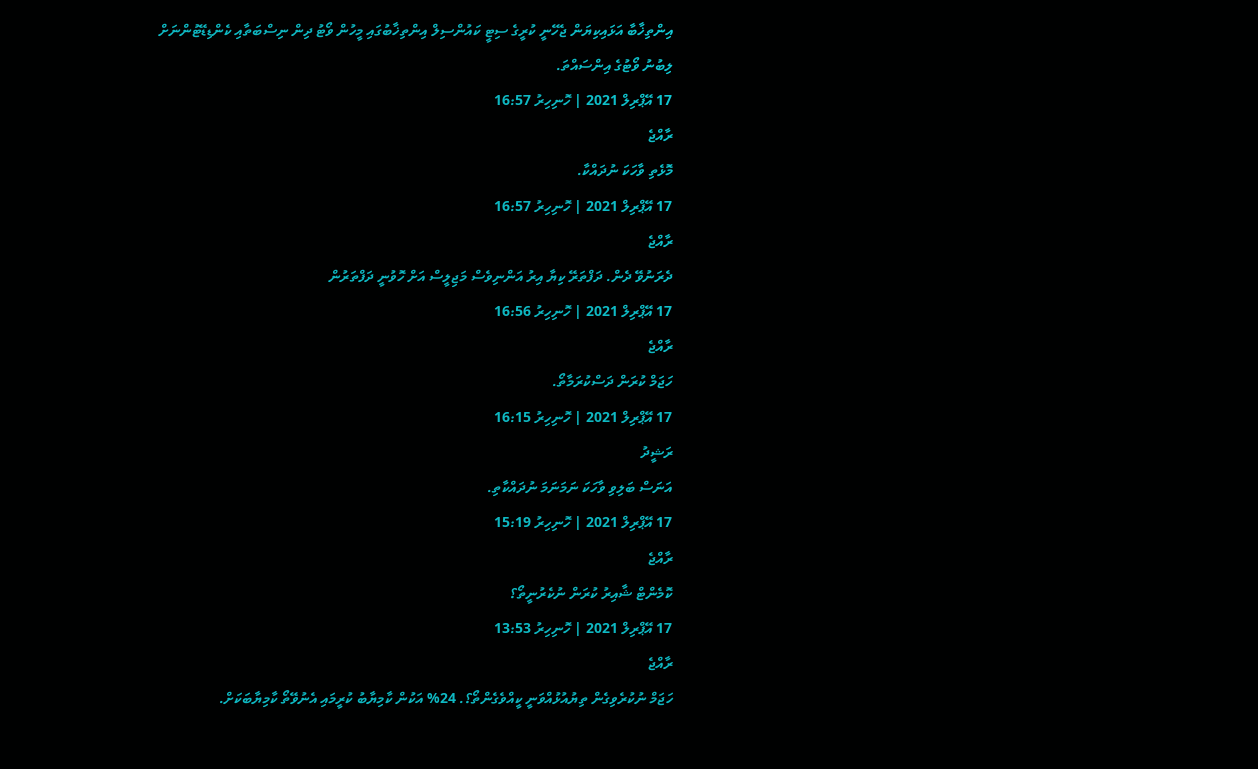އިންތިޚާބާ އަޅައިކިޔަން ޖެހޭނީ ކުރީގެ ސިޓީ ކައުންސިލް އިންތިޚާބުގައި މީހުން ވޯޓު ދިން ނިސްބަތާއި ކެންޑިޑޭޓުންނަށް ލިބުނު ވޯޓުގެ އިންސައްތަ.
17 އޭޕްރިލް 2021 | ހޮނިހިރު 16:57
ރާއްޖެ
މޮޅެތި ވާހަކަ ނުދައްކާ.
17 އޭޕްރިލް 2021 | ހޮނިހިރު 16:57
ރާއްޖެ
ދެރަނުވޭ ދެން. ދަފްތަރޭ ކިޔާ އިރު އަންނިވެސް މަޖިލީސް އަށް ހޮވުނީ ދަފްތަރުން
17 އޭޕްރިލް 2021 | ހޮނިހިރު 16:56
ރާއްޖެ
ހަޖަމް ކުރަން ދަސްކުރަމާތޯ.
17 އޭޕްރިލް 2021 | ހޮނިހިރު 16:15
ރަޝީދު
އަނަސް ބަލިވި ވާހަކަ ނަމަނަމަ ނުދައްކާތި.
17 އޭޕްރިލް 2021 | ހޮނިހިރު 15:19
ރާއްޖެ
ކޮމެންޓް ޝާއިރު ކުރަން ނުކެރުނީތޯ؟
17 އޭޕްރިލް 2021 | ހޮނިހިރު 13:53
ރާއްޖެ
ހަޖަމް ނުކުރެވިގެން ތިޔުއުޅުއްވަނީ ކީއްވެގެންތޯ؟. 24% އަކުން ކާމިޔާބު ކުރީމައި އެނުވޭތޯ ކާމިޔާބަކަށް.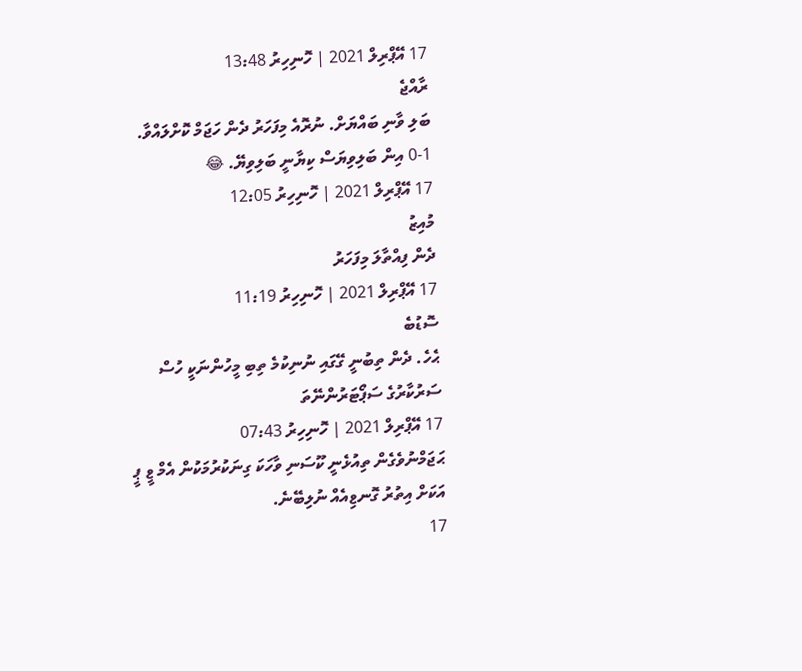17 އޭޕްރިލް 2021 | ހޮނިހިރު 13:48
ރާއްޖެ
ބަލި ވާނި ބައްޔަށް. ނުރޮއެ މިފަހަރު ދެން ހަޖަމް ކޮށްލައްވާ. 1-0 އިން ބަލިވިޔަސް ކިޔާނީ ބަލިވިޔޭ. 😂
17 އޭޕްރިލް 2021 | ހޮނިހިރު 12:05
މުއިޒު
ދެން ފިއްތާލަ މިފަހަރު
17 އޭޕްރިލް 2021 | ހޮނިހިރު 11:19
ސޮޑުބެ
ޙެހެ. ދެން ތިބުނީ ގޭގައި ނުނިކުމެ ތިބި މީހުންނަކީ ހުސް ސަރުކާރުގެ ސަޕޯޓަރުންނޭތަ
17 އޭޕްރިލް 2021 | ހޮނިހިރު 07:43
ޙަޖަމްނުވެގެން ތިއުޅެނީ ކޫސަނި ވާހަކަ ގިނަކުރުމަކުން އެމް ޱީ ޕީ އަކަށް އިތުރު ގޮނޱިއެއް ނުލިބޭނެ.
17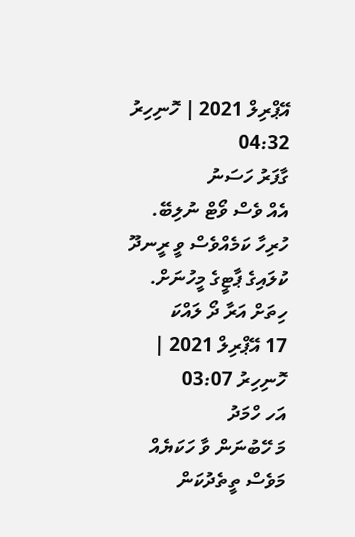އޭޕްރިލް 2021 | ހޮނިހިރު 04:32
ގާފަރު ހަސަނު
އެއް ވެސް ވޯޓް ނުލިބޭ. ހުރިހާ ކަމެއްވެސް ވީ ރީނދޫ ކުލައިގެ ޕާޓީގެ މީހުނަށް. ހިތަށް އަރާ ދޯ ލައްކަ
17 އޭޕްރިލް 2021 | ހޮނިހިރު 03:07
އަހ ހްމަދު
މަ ހޭބުނަން ވާ ހަކަޔެއް މަވެސް ތީތެދުކަން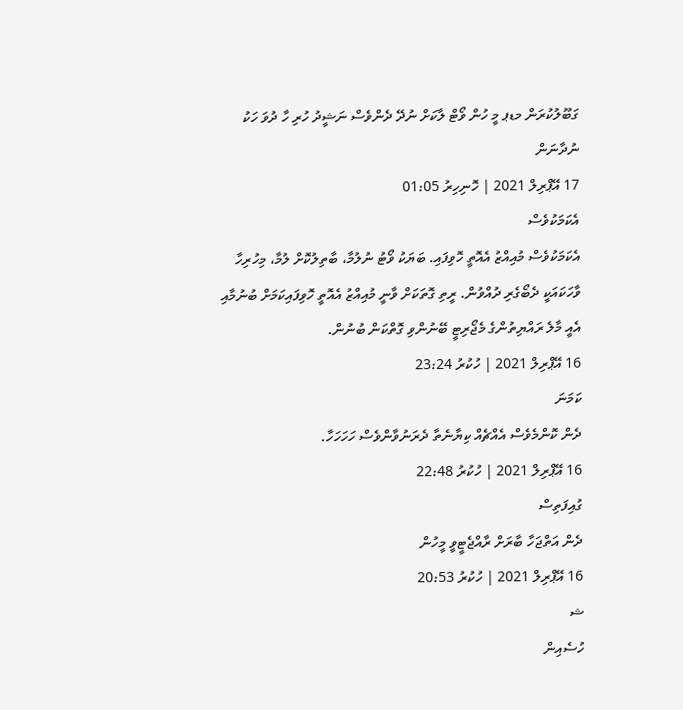ގަބޫލުކުރަން މޑޕ މީ ހުން ވޯޓް ލާކަށް ނުދޭ ދެންވެސް ނަޝީދު ހުރި ހާ ދުވަ ހަކު ނުދާނަން
17 އޭޕްރިލް 2021 | ހޮނިހިރު 01:05
އެކަމަކުވެސް
އެކަމަކުވެސް މުއިއްޒު އެއޮތީ ހޮވިފައި. ބަޔަކު ވޯޓު ނުލުމާ، ބާތިލުކޮށް ލުމާ، މިހުރިހާ ވާހަކައަކީ ދެބޯގެރި ދުއްވުން. ރީތި ގޮތަކަށް ވާނީ މުއިއްޒު އެއޮތީ ހޮވިފައިކަމަށް ބުނުމާއި އެއީ މާލެ ރައްޔިތުންގެ މެޖޯރިޓީ ބޭނުންވި ގޮތްކަން ބުނުން.
16 އޭޕްރިލް 2021 | ހުކުރު 23:24
ކަމަނަ
ދެން ކޮންމެވެސް އެއްޗެއް ކިޔާނެތާ ދެރަނުވާންވެސް ހަހަހަހާ.
16 އޭޕްރިލް 2021 | ހުކުރު 22:48
ގުއިފަތިސް
ދެން އަތްޖަހާ ބާރަށް ރާއްޖެޓީވީ މީހުން
16 އޭޕްރިލް 2021 | ހުކުރު 20:53
ޝ
ހުސެއިން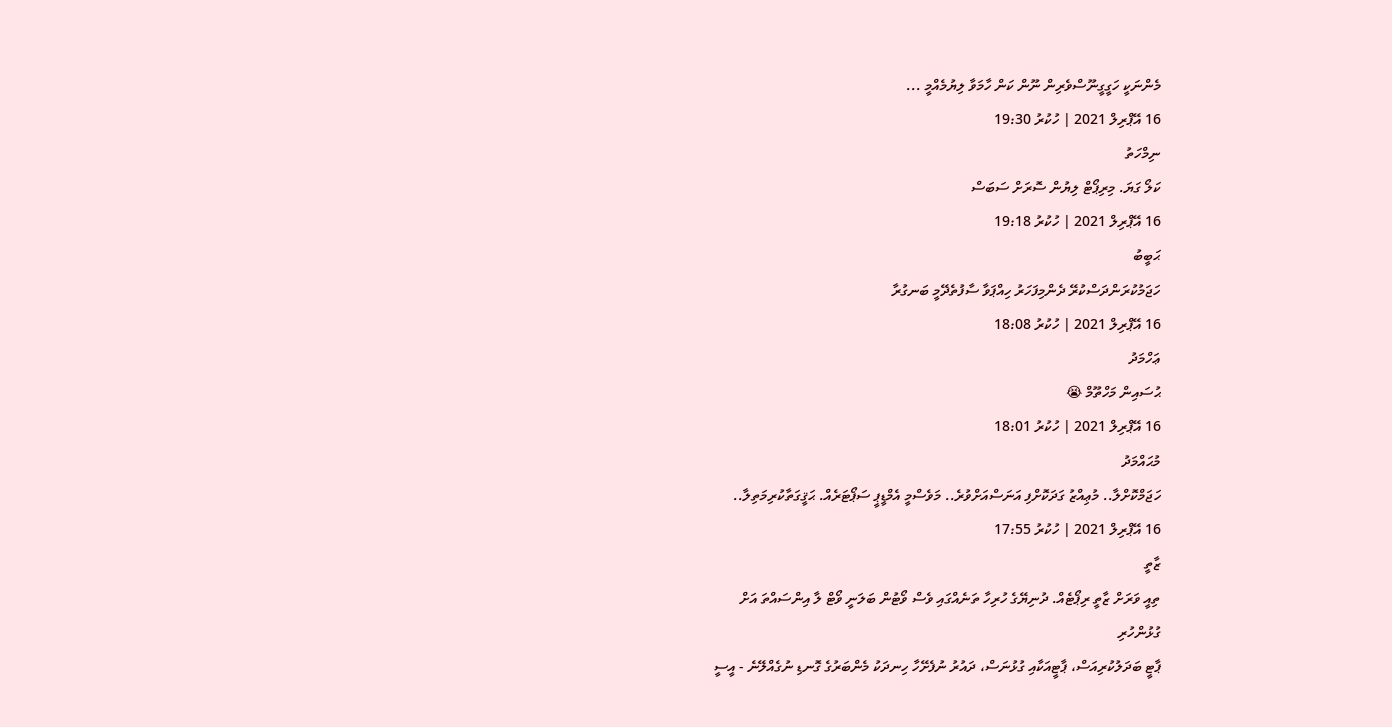މެންނަކީ ހަގީގީނޫސްވެރިން ނޫން ކަން ހާމަވާ ލިޔުމެއްމީ ...
16 އޭޕްރިލް 2021 | ހުކުރު 19:30
ނިމްހަތު
ކަލޯ ގަޔަ. މިރިޕޯޓް ލިޔުން ސޮރަށް ސަބަސް
16 އޭޕްރިލް 2021 | ހުކުރު 19:18
ޙަބީބު
ހަޖަމުކުރަންދަސްކުރޭ ދެންމިފަހަރު ހިއްޕަވާ ސާފުތެދޭމީ ބަނގުރާ
16 އޭޕްރިލް 2021 | ހުކުރު 18:08
ޢަހްމަދު
ޙުސައިން މަހްތޫމް 😭
16 އޭޕްރިލް 2021 | ހުކުރު 18:01
މުޙައްމަދު
ހަޖަމްކޮށްލާ.. މުޢިއްޒު ގަދަކޮށްފި އަނަސްއަށްވުރެ.. މަވެސްމީ އެމްޑީޕީ ސަޕޯޓަރެއް. ޙަޤީގަތާކުރިމަތިލާ..
16 އޭޕްރިލް 2021 | ހުކުރު 17:55
ޒާތީ
ތިއީ ވަރަށް ޒާތީ ރިޕޯޓެއް. ދުނިޔޭގެ ހުރިހާ ތަނެއްގައި ވެސް ވޯޓުން ބަލަނީ ވޯޓް ލާ އިންސައްތަ އަށް
ގުޅުންހުރި
ޕާޓީ ބަދަލުކުރިއަސް، ޕާޓީއަކާއި ގުޅުނަސް، ދައުރު ނުފެށޭހާ ހިނދަކު މެންބަރުގެ ގޮނޑި ނުގެއްލޭނެ - އީސީ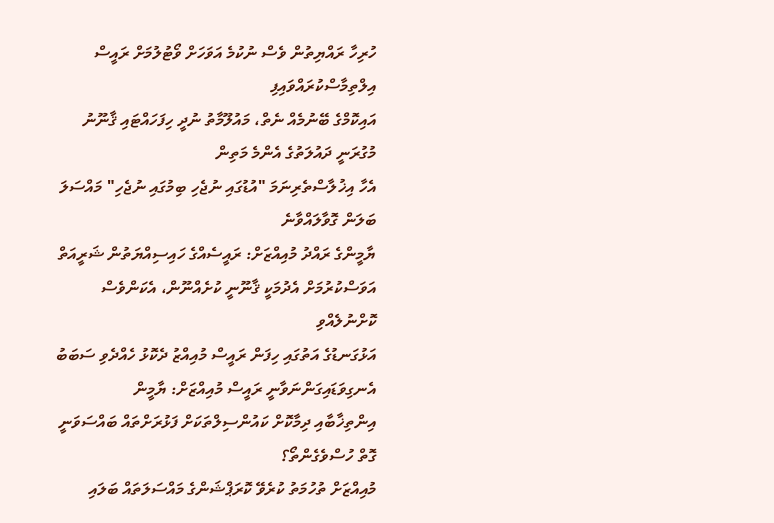ހުރިހާ ރައްޔިތުން ވެސް ނުކުމެ އަވަހަށް ވޯޓުލުމަށް ރައީސް އިލްތިމާސްކުރައްވައިފި
އައިކޮމްގެ ބޭނުމެއް ނެތް، މައުލޫމާތު ނުދީ ހިފަހައްޓައި ޤާނޫނު މުގުރަނީ ދައުލަތުގެ އެންމެ މަތިން
އެހާ އިޚުލާސްތެރިނަމަ "އުޑުގައި ނުޖެހި ބިމުގައި ނުޖެހި" މައްސަލަ ބަލަން ގޮވާލައްވާނެ
ޔާމީންގެ ރައްދު މުއިއްޒަށް: ރައީސެއްގެ ހައިސިއްޔަތުން ޝަރީއަތް އަވަސްކުރުމަށް އެދުމަކީ ޤާނޫނީ ކުށެއްނޫން، އެކަންވެސް ކޮށްނުލެއްވި
އަޅުގަނޑުގެ އަތުގައި ހިފަން ރައީސް މުއިއްޒު ދެކޮޅު ހެއްދެވި ސަބަބު އެނގިވަޑައިގަންނަވާނީ ރައީސް މުއިއްޒަށް: ޔާމީން
އިންތިޚާބާއި ދިމާކޮށް ކައުންސިލްތަކަށް ފަޅުރަށްތައް ބައްސަވަނީ ގޮތް ހުސްވެގެންތޯ؟
މުއިއްޒަށް ތުހުމަތު ކުރެވޭ ކޮރަޕްޝަންގެ މައްސަލަތައް ބަލައި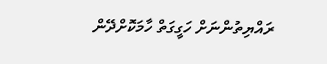ރައްޔިތުންނަށް ހަގީގަތް ހާމަކޮށްދޭން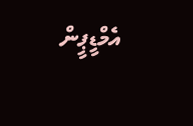އެމްޑީޕީން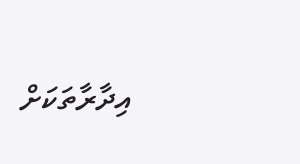އިދާރާތަކަށް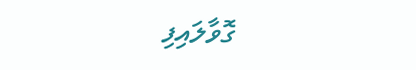ގޮވާލައިފި